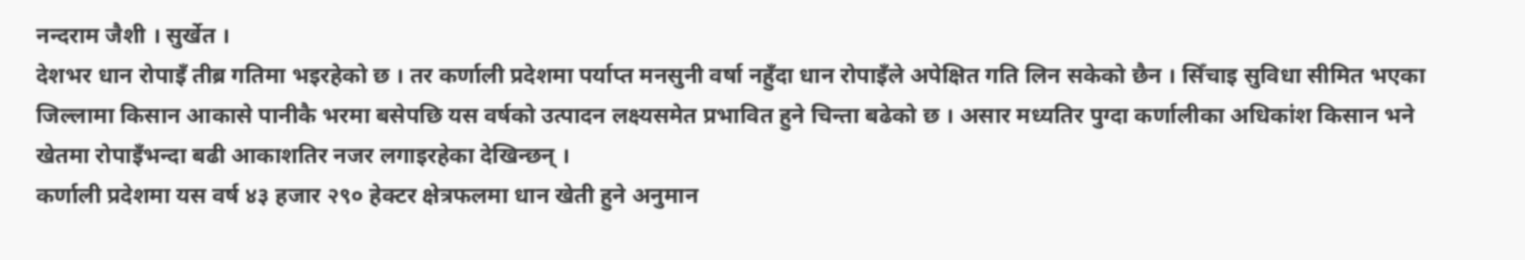नन्दराम जैशी । सुर्खेत ।
देशभर धान रोपाइँ तीब्र गतिमा भइरहेको छ । तर कर्णाली प्रदेशमा पर्याप्त मनसुनी वर्षा नहुँदा धान रोपाइँले अपेक्षित गति लिन सकेको छैन । सिँचाइ सुविधा सीमित भएका जिल्लामा किसान आकासे पानीकै भरमा बसेपछि यस वर्षको उत्पादन लक्ष्यसमेत प्रभावित हुने चिन्ता बढेको छ । असार मध्यतिर पुग्दा कर्णालीका अधिकांश किसान भने खेतमा रोपाइँभन्दा बढी आकाशतिर नजर लगाइरहेका देखिन्छन् ।
कर्णाली प्रदेशमा यस वर्ष ४३ हजार २९० हेक्टर क्षेत्रफलमा धान खेती हुने अनुमान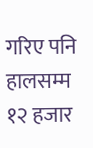गरिए पनि हालसम्म १२ हजार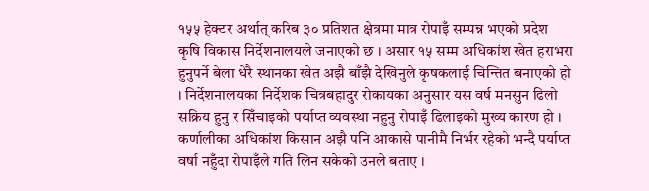१५५ हेक्टर अर्थात् करिब ३० प्रतिशत क्षेत्रमा मात्र रोपाइँ सम्पन्न भएको प्रदेश कृषि विकास निर्देशनालयले जनाएको छ । असार १५ सम्म अधिकांश खेत हराभरा हुनुपर्ने बेला धेरै स्थानका खेत अझै बाँझै देखिनुले कृषकलाई चिन्तित बनाएको हो । निर्देशनालयका निर्देशक चित्रबहादुर रोकायका अनुसार यस वर्ष मनसुन ढिलो सक्रिय हुनु र सिँचाइको पर्याप्त व्यवस्था नहुनु रोपाइँ ढिलाइको मुख्य कारण हो ।
कर्णालीका अधिकांश किसान अझै पनि आकासे पानीमै निर्भर रहेको भन्दै पर्याप्त वर्षा नहुँदा रोपाइँले गति लिन सकेको उनले बताए ।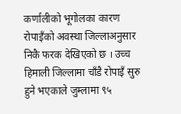कर्णालीको भूगोलका कारण रोपाइँको अवस्था जिल्लाअनुसार निकै फरक देखिएको छ । उच्च हिमाली जिल्लामा चाँडै रोपाइँ सुरु हुने भएकाले जुम्लामा ९५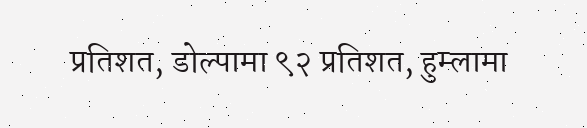प्रतिशत, डोल्पामा ९२ प्रतिशत, हुम्लामा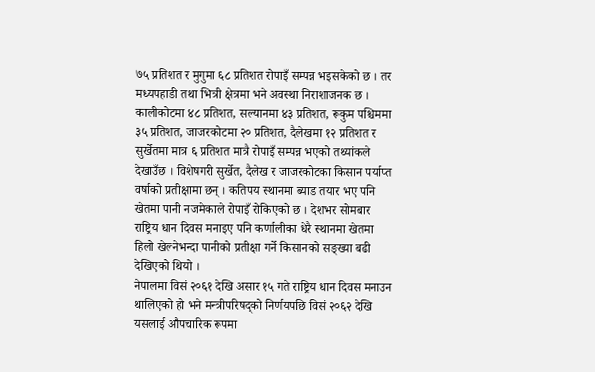७५ प्रतिशत र मुगुमा ६८ प्रतिशत रोपाइँ सम्पन्न भइसकेको छ । तर मध्यपहाडी तथा भित्री क्षेत्रमा भने अवस्था निराशाजनक छ ।
कालीकोटमा ४८ प्रतिशत, सल्यानमा ४३ प्रतिशत, रूकुम पश्चिममा ३५ प्रतिशत, जाजरकोटमा २० प्रतिशत, दैलेखमा १२ प्रतिशत र सुर्खेतमा मात्र ६ प्रतिशत मात्रै रोपाइँ सम्पन्न भएको तथ्यांकले देखाउँछ । विशेषगरी सुर्खेत, दैलेख र जाजरकोटका किसान पर्याप्त वर्षाको प्रतीक्षामा छन् । कतिपय स्थानमा ब्याड तयार भए पनि खेतमा पानी नजमेकाले रोपाइँ रोकिएको छ । देशभर सोमबार राष्ट्रिय धान दिवस मनाइए पनि कर्णालीका धेरै स्थानमा खेतमा हिलो खेल्नेभन्दा पानीको प्रतीक्षा गर्ने किसानको सङ्ख्या बढी देखिएको थियो ।
नेपालमा विसं २०६१ देखि असार १५ गते राष्ट्रिय धान दिवस मनाउन थालिएको हो भने मन्त्रीपरिषद्को निर्णयपछि विसं २०६२ देखि यसलाई औपचारिक रूपमा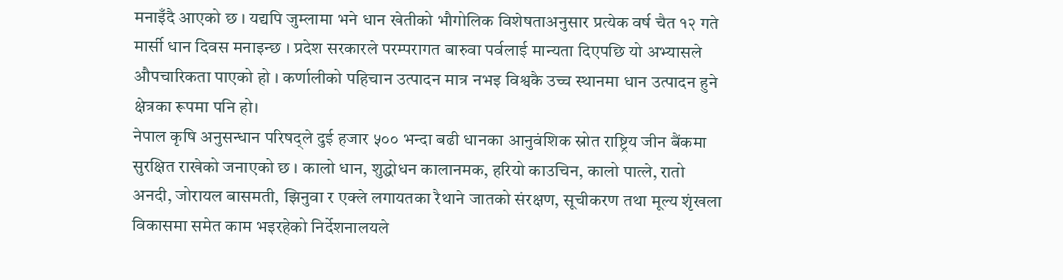मनाइँदै आएको छ । यद्यपि जुम्लामा भने धान खेतीको भौगोलिक विशेषताअनुसार प्रत्येक वर्ष चैत १२ गते मार्सी धान दिवस मनाइन्छ । प्रदेश सरकारले परम्परागत बारुवा पर्वलाई मान्यता दिएपछि यो अभ्यासले औपचारिकता पाएको हो । कर्णालीको पहिचान उत्पादन मात्र नभइ विश्वकै उच्च स्थानमा धान उत्पादन हुने क्षेत्रका रूपमा पनि हो।
नेपाल कृषि अनुसन्धान परिषद्ले दुई हजार ५०० भन्दा बढी धानका आनुवंशिक स्रोत राष्ट्रिय जीन बैंकमा सुरक्षित राखेको जनाएको छ । कालो धान, शुद्धोधन कालानमक, हरियो काउचिन, कालो पात्ले, रातो अनदी, जोरायल बासमती, झिनुवा र एक्ले लगायतका रैथाने जातको संरक्षण, सूचीकरण तथा मूल्य शृंखला विकासमा समेत काम भइरहेको निर्देशनालयले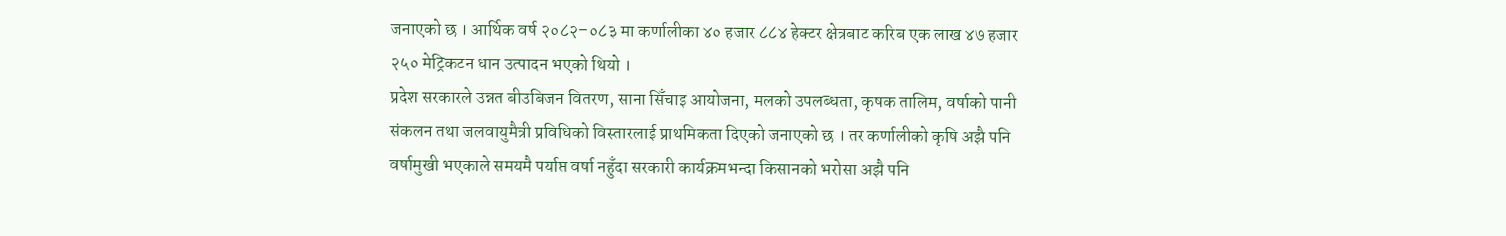जनाएको छ । आर्थिक वर्ष २०८२–०८३ मा कर्णालीका ४० हजार ८८४ हेक्टर क्षेत्रबाट करिब एक लाख ४७ हजार २५० मेट्रिकटन धान उत्पादन भएको थियो ।
प्रदेश सरकारले उन्नत बीउबिजन वितरण, साना सिँचाइ आयोजना, मलको उपलब्धता, कृषक तालिम, वर्षाको पानी संकलन तथा जलवायुमैत्री प्रविधिको विस्तारलाई प्राथमिकता दिएको जनाएको छ । तर कर्णालीको कृषि अझै पनि वर्षामुखी भएकाले समयमै पर्याप्त वर्षा नहुँदा सरकारी कार्यक्रमभन्दा किसानको भरोसा अझै पनि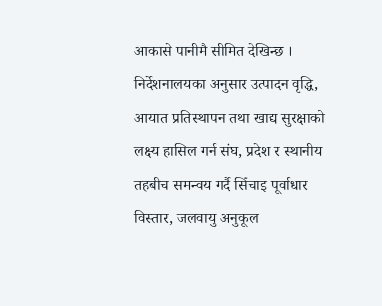आकासे पानीमै सीमित देखिन्छ । निर्देशनालयका अनुसार उत्पादन वृद्धि, आयात प्रतिस्थापन तथा खाद्य सुरक्षाको लक्ष्य हासिल गर्न संघ, प्रदेश र स्थानीय तहबीच समन्वय गर्दै सिँचाइ पूर्वाधार विस्तार, जलवायु अनुकूल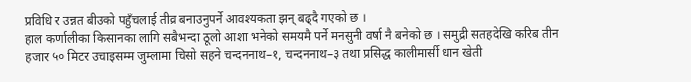प्रविधि र उन्नत बीउको पहुँचलाई तीव्र बनाउनुपर्ने आवश्यकता झन् बढ्दै गएको छ ।
हाल कर्णालीका किसानका लागि सबैभन्दा ठूलो आशा भनेको समयमै पर्ने मनसुनी वर्षा नै बनेको छ । समुद्री सतहदेखि करिब तीन हजार ५० मिटर उचाइसम्म जुम्लामा चिसो सहने चन्दननाथ–१, चन्दननाथ–३ तथा प्रसिद्ध कालीमार्सी धान खेती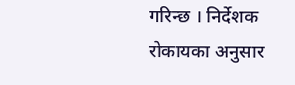गरिन्छ । निर्देशक रोकायका अनुसार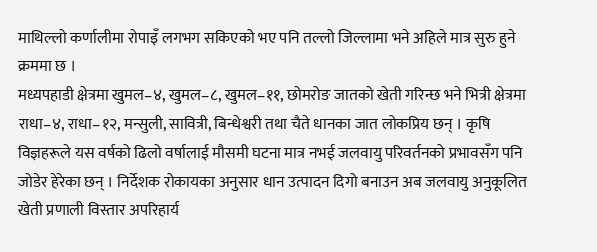माथिल्लो कर्णालीमा रोपाइँ लगभग सकिएको भए पनि तल्लो जिल्लामा भने अहिले मात्र सुरु हुने क्रममा छ ।
मध्यपहाडी क्षेत्रमा खुमल–४, खुमल–८, खुमल–११, छोमरोङ जातको खेती गरिन्छ भने भित्री क्षेत्रमा राधा–४, राधा–१२, मन्सुली, सावित्री, बिन्धेश्वरी तथा चैते धानका जात लोकप्रिय छन् । कृषि विज्ञहरूले यस वर्षको ढिलो वर्षालाई मौसमी घटना मात्र नभई जलवायु परिवर्तनको प्रभावसँग पनि जोडेर हेरेका छन् । निर्देशक रोकायका अनुसार धान उत्पादन दिगो बनाउन अब जलवायु अनुकूलित खेती प्रणाली विस्तार अपरिहार्य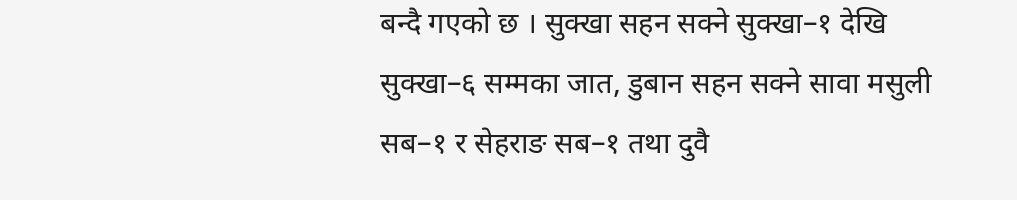बन्दै गएको छ । सुक्खा सहन सक्ने सुक्खा–१ देखि सुक्खा–६ सम्मका जात, डुबान सहन सक्ने सावा मसुली सब–१ र सेहराङ सब–१ तथा दुवै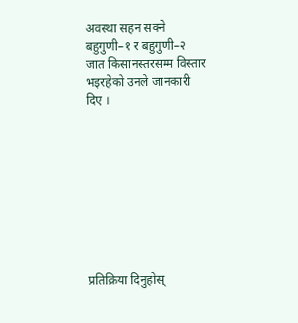अवस्था सहन सक्ने बहुगुणी–१ र बहुगुणी–२ जात किसानस्तरसम्म विस्तार भइरहेको उनले जानकारी दिए ।









प्रतिक्रिया दिनुहोस्